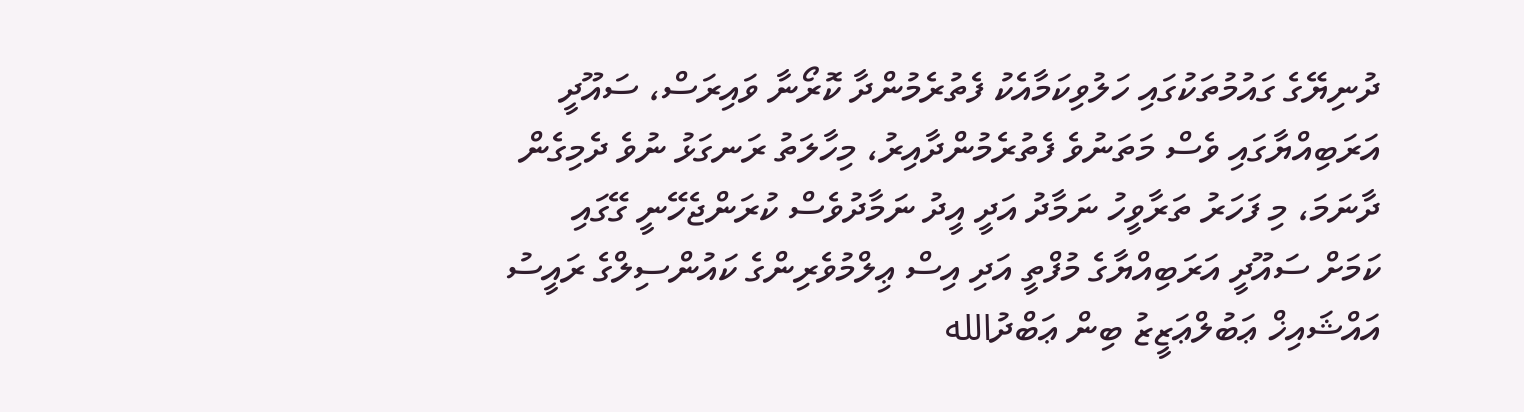ދުނިޔޭގެ ގައުމުތަކުގައި ހަލުވިކަމާއެކު ފެތުރެމުންދާ ކޮރޯނާ ވައިރަސް، ސައޫދީ އަރަބިއްޔާގައި ވެސް މަތަނުވެ ފެތުރެމުންދާއިރު، މިހާލަތު ރަނގަޅު ނުވެ ދެމިގެން ދާނަމަ، މި ފަހަރު ތަރާވީހު ނަމާދު އަދީ އީދު ނަމާދުވެސް ކުރަންޖެހޭނީ ގޭގައި ކަމަށް ސައޫދީ އަރަބިއްޔާގެ މުފްތީ އަދި އިސް ޢިލްމުވެރިންގެ ކައުންސިލްގެ ރައީސު އައްޝައިޚް ޢަބުލްޢަޒީޒު ބިން ޢަބްދުالله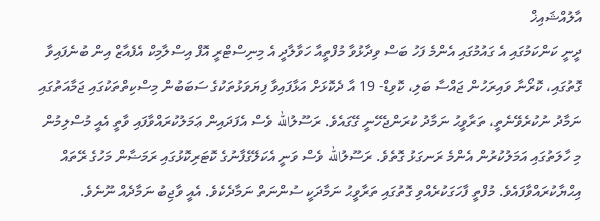އާލުއްޝައިޚް
ދީނީ ކަންކަމުގައި އެ ގައުމުގައި އެންމެ ފަހު ބަސް ވިދާޅުވާ މުފްތީއާ ހަވާލާދީ އެ މިނިސްޓްރީ އޮފް އިސްލާމިކް އެފެއާޒް އިން ބުނެފައިވާ ގޮތުގައި، ކޮރޯނާ ވައިރަހުން ޖައްސާ ބަލި، ކޮވިޑް- 19 އާ ދެކޮޅަށް އަޅާފައިވާ ފިޔަވަޅުތަކުގެ ސަބަބުން މިސްކިތްތަކުގައި ޖަމާއަތުގައި ނަމާދު ނުކުރެވޭނެތީ، ތަރާވީޙު ނަމާދު ކުރަންޖެހޭނީ ގޭގައެވެ. ރަސޫލުالله ވެސް އެފަދައިން ޢަމަލުކުރައްވާފައި ވާތީ އެއީ މުސްލިމުން މި ހާލަތުގައި އަމަލުކުރުން އެންމެ ރަނގަޅު ގޮތެވެ. ރަސޫލުالله ވެސް ވަނީ އެކަލޭގެފާނުގެ ކޮޓަރިކޮޅުގައި ރަމަޟާން މަހުގެ ރޭތައް އިޙްޔާކުރައްވާފައެވެ. މުފްތީ ފާހަގަކުރެއްވި ގޮތުގައި ތަރާވީޙު ނަމާދަކީ ސުންނަތް ނަމާދެކެވެ. އެއީ ވާޖިބު ނަމާދެއް ނޫނެވެ.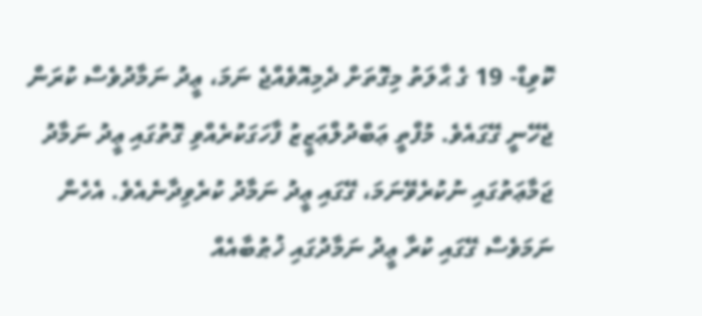ކޮވިޑް- 19 ގެ ޙާލަތު މިގޮތަށް ދެމިއޮވެއްޖެ ނަމަ، ޢީދު ނަމާދުވެސް ކުރަން ޖެހޭނީ ގޭގައެވެ. މުފްތީ ޢަބްދުލްޢަޒީޒު ފާހަގަކުރެއްވި ގޮތުގައި ޢީދު ނަމާދު ޖަމާޢަތުގައި ނުކުރެވޭނަމަ، ގޭގައި ޢީދު ނަމާދު ކުރެވިދާނެއެވެ. އެހެން ނަމަވެސް ގޭގައި ކުރާ ޢީދު ނަމާދުގައި ޚުޠުބާއެއް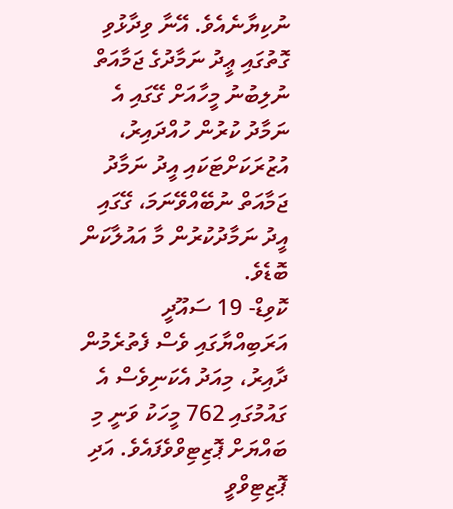ނުކިޔާނެއެވެ. އޭނާ ވިދާޅުވި ގޮތުގައި ޢީދު ނަމާދުގެ ޖަމާއަތް ނުލިބުނު މީހާއަށް ގޭގައި އެ ނަމާދު ކުރުން ހުއްދައިރު، އުޒުރަކަށްޓަކައި އީދު ނަމާދު ޖަމާއަތް ނުބޭއްވޭނަމަ، ގޭގައި އީދު ނަމާދުކުރުން މާ އައުލާކަން ބޮޑެވެ.
ކޮވިޑް- 19 ސައޫދީ އަރަބިއްޔާގައި ވެސް ފެތުރެމުން ދާއިރު، މިއަދު އެކަނިވެސް އެ ގައުމުގައި 762 މީހަކު ވަނީ މި ބައްޔަށް ޕޮޒިޓިވްވެފައެވެ. އަދި ޕޮޒިޓިވްވީ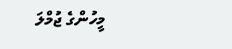މީހުންގެ ޖުމްލަ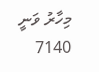މިހާރު ވަނީ 7140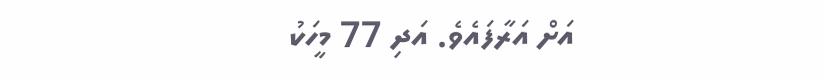އަށް އަރާފައެވެ. އަދި 77 މީހަކު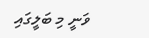ވަނީ މި ބަލީގައި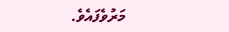މަރުވެފައެވެ.